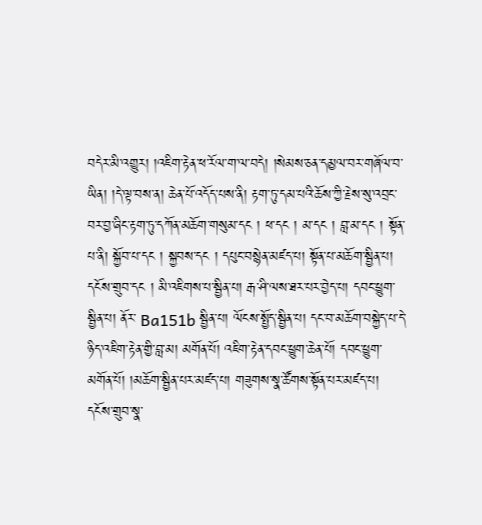བདེར་མི་འགྱུར། །འཇིག་རྟེན་ཕ་རོལ་ག་ལ་བདེ། །སེམས་ཅན་དམྱལ་བར་གཞོལ་བ་ཡིན། །དེ་ལྟ་བས་ན། ཆེན་པོ་འདོད་པས་ནི། རྟག་ཏུ་དམ་པའི་ཆོས་ཀྱི་རྗེས་སུ་འབྲང་བར་བྱ་ཞིང་རྟག་ཏུ་དཀོན་མཆོག་གསུམ་དང ། ཕ་དང ། མ་དང ། བླ་མ་དང ། སྟོན་པ་ནི། སྐྱོབ་པ་དང ། སྐྱབས་དང ། དཔུང་བསྙེན་མཛད་པ། སྟོན་པ་མཆོག་སྦྱིན་པ། དངོས་གྲུབ་དང ། མི་འཇིགས་པ་སྦྱིན་པ། རྒ་ཤི་ལས་ཐར་པར་བྱེད་པ། དབང་ཕྱུག་སྦྱིན་པ། ནོར་ Ba151b སྦྱིན་པ། ལོངས་སྤྱོད་སྦྱིན་པ། དང་བ་མཆོག་བསྐྱེད་པ་དེ་ཉིད་འཇིག་རྟེན་གྱི་བླ་མ། མགོན་པོ། འཇིག་རྟེན་དབང་ཕྱུག་ཆེན་པོ། དབང་ཕྱུག་མགོན་པོ། །མཆོག་སྦྱིན་པར་མཛད་པ། གཟུགས་སྣ་ཚོགས་སྟོན་པར་མཛད་པ། དངོས་གྲུབ་སྣ་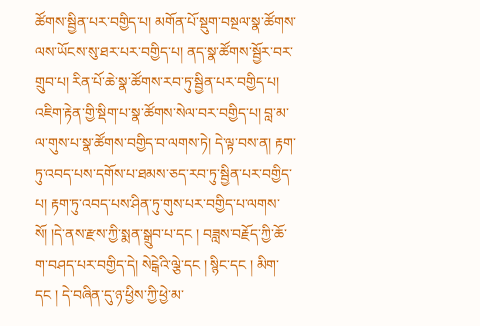ཚོགས་སྦྱིན་པར་བགྱིད་པ། མགོན་པོ་སྡུག་བསྔལ་སྣ་ཚོགས་ལས་ཡོངས་སུ་ཐར་པར་བགྱིད་པ། ནད་སྣ་ཚོགས་སྦྱོར་བར་གྲུབ་པ། རིན་པོ་ཆེ་སྣ་ཚོགས་རབ་ཏུ་སྦྱིན་པར་བགྱིད་པ། འཇིག་རྟེན་གྱི་སྡིག་པ་སྣ་ཚོགས་སེལ་བར་བགྱིད་པ། བླ་མ་ལ་གུས་པ་སྣ་ཚོགས་བགྱིད་བ་ལགས་ཏེ། དེ་ལྟ་བས་ན། རྟག་ཏུ་འབད་པས་དགོས་པ་ཐམས་ཅད་རབ་ཏུ་སྦྱིན་པར་བགྱིད་པ། རྟག་ཏུ་འབད་པས་ཤིན་ཏུ་གུས་པར་བགྱིད་པ་ལགས་སོ། །དེ་ནས་རྫས་ཀྱི་སྨན་སྒྲུབ་པ་དང ། བཟླས་བརྗོད་ཀྱི་ཆོ་ག་བཤད་པར་བགྱིད་དེ། སེངྒེའི་ལྕེ་དང ། སྙིང་དང ། མིག་དང ། དེ་བཞིན་དུ་ཉ་ཕྱིས་ཀྱི་ཕྱེ་མ་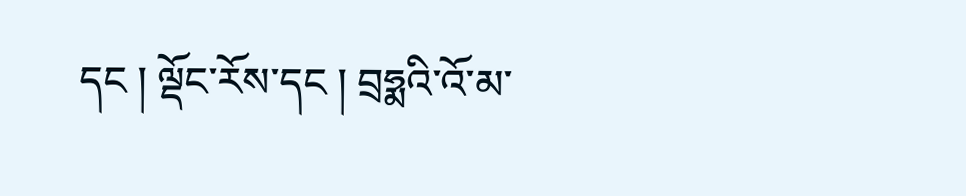དང ། ལྡོང་རོས་དང ། བྲཧྨའི་འོ་མ་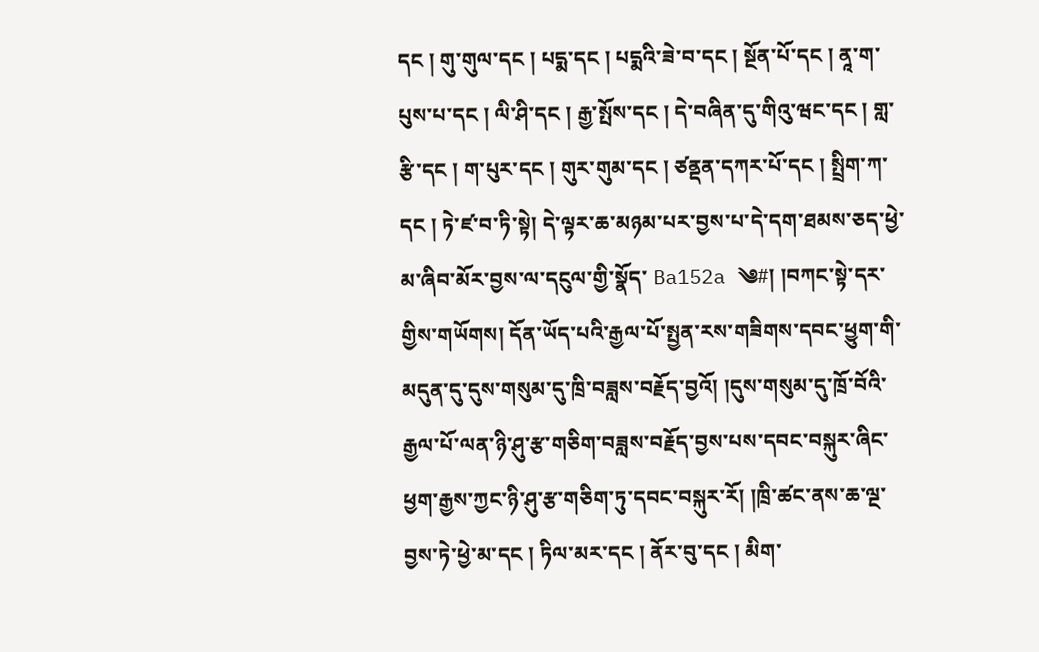དང ། གུ་གུལ་དང ། པདྨ་དང ། པདྨའི་ཟེ་བ་དང ། སྔོན་པོ་དང ། ནཱ་ག་པུས་པ་དང ། ལི་ཤི་དང ། རྒྱ་སྤོས་དང ། དེ་བཞིན་དུ་གིའུ་ཝང་དང ། གླ་རྩི་དང ། ག་པུར་དང ། གུར་གུམ་དང ། ཙནྡན་དཀར་པོ་དང ། སྤྲིག་ཀ་དང ། ཏེ་ཛ་བ་ཏི་སྟེ། དེ་ལྟར་ཆ་མཉམ་པར་བྱས་པ་དེ་དག་ཐམས་ཅད་ཕྱེ་མ་ཞིབ་མོར་བྱས་ལ་དངུལ་གྱི་སྣོད་ Ba152a ༄#། །བཀང་སྟེ་དར་གྱིས་གཡོགས། དོན་ཡོད་པའི་རྒྱལ་པོ་སྤྱན་རས་གཟིགས་དབང་ཕྱུག་གི་མདུན་དུ་དུས་གསུམ་དུ་ཁྲི་བཟླས་བརྗོད་བྱའོ། །དུས་གསུམ་དུ་ཁྲོ་བོའི་རྒྱལ་པོ་ལན་ཉི་ཤུ་རྩ་གཅིག་བཟླས་བརྗོད་བྱས་པས་དབང་བསྐུར་ཞིང་ཕྱག་རྒྱས་ཀྱང་ཉི་ཤུ་རྩ་གཅིག་ཏུ་དབང་བསྐུར་རོ། །ཁྲི་ཚང་ནས་ཆ་ལྔ་བྱས་ཏེ་ཕྱེ་མ་དང ། ཏིལ་མར་དང ། ནོར་བུ་དང ། མིག་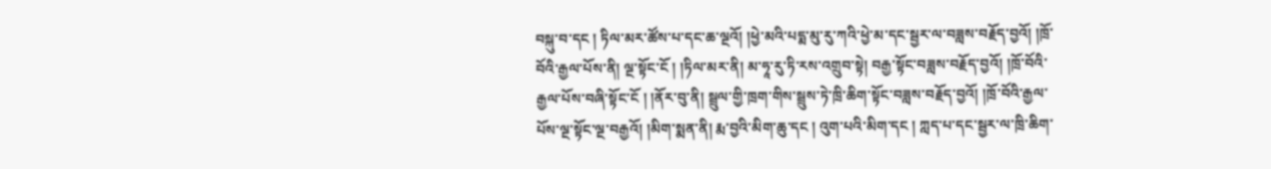བསྐུ་བ་དང ། ཏིལ་མར་ཚོས་པ་དང་ཆ་ལྔའོ། །ཕྱེ་མའི་པདྨ་མུ་རུ་ཀའི་ཕྱེ་མ་དང་སྦྱར་ལ་བཟླས་བརྗོད་བྱའོ། །ཁྲོ་བོའི་རྒྱལ་པོས་ནི། ལྔ་སྟོང་ངོ ། །ཏིལ་མར་ནི། མ་ཧཱ་རུ་ཏི་རས་འགྲུབ་སྟེ། བརྒྱ་སྟོང་བཟླས་བརྗོད་བྱའོ། །ཁྲོ་བོའི་རྒྱལ་པོས་བཞི་སྟོང་ངོ ། །ནོར་བུ་ནི། སྦྲུལ་གྱི་ཁྲག་གིས་སྦྲུས་ཏེ་ཁྲི་ཆིག་སྟོང་བཟླས་བརྗོད་བྱའོ། །ཁྲོ་བོའི་རྒྱལ་པོས་ལྔ་སྟོང་ལྔ་བརྒྱའོ། །མིག་སྨན་ནི། རྨ་བྱའི་མིག་ཆུ་དང ། འུག་པའི་མིག་དང ། ཀླད་པ་དང་སྦྱར་ལ་ཁྲི་ཆིག་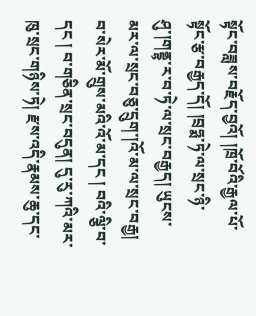སྟོང་བཟླས་བརྗོད་བྱའོ། །ཁྲོ་བོའི་རྒྱལ་པོ་སྟོང་རྩ་བརྒྱད་དོ། །བྲཧྨ་ཏེ་ལ་སྲང་ཉི་ཤུ་།གནྡྷ་ར་བ་ཏེ་ལ་སྲང་བརྒྱད། ཡུངས་མར་ལ་སྲང་བཅུ་དྲུག་།འོ་མ་ལ་སྲང་བརྒྱ། བ་སེར་མོ་གྲུས་མའི་འོ་མ་དང ། བའི་ལྕི་བ་དང ། བ་གཅིན་སྲང་བདུན། དུ་རུ་ཀའི་མར་ཁུ་སྲང་གཉིས་ཏེ། རྫས་འདི་རྣམས་ཆུ་དང་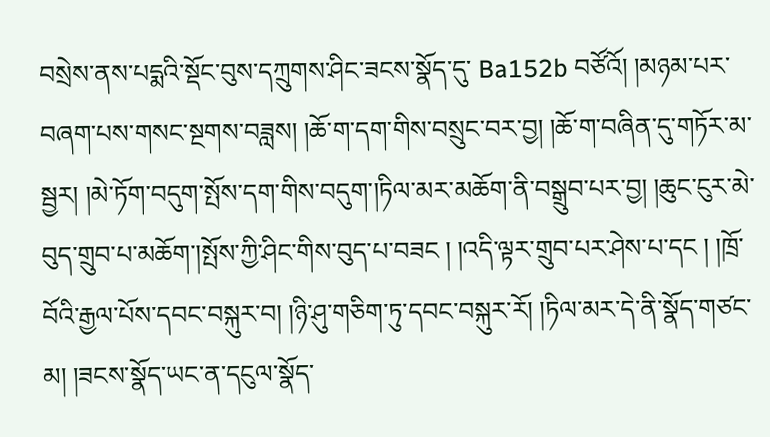བསྲེས་ནས་པདྨའི་སྡོང་བུས་དཀྲུགས་ཤིང་ཟངས་སྣོད་དུ་ Ba152b བཙོའོ། །མཉམ་པར་བཞག་པས་གསང་སྔགས་བཟླས། །ཆོ་ག་དག་གིས་བསྲུང་བར་བྱ། །ཆོ་ག་བཞིན་དུ་གཏོར་མ་སྦྱར། །མེ་ཏོག་བདུག་སྤོས་དག་གིས་བདུག་།ཏིལ་མར་མཆོག་ནི་བསྒྲུབ་པར་བྱ། །ཆུང་ངུར་མེ་བུད་གྲུབ་པ་མཆོག་།སྤོས་ཀྱི་ཤིང་གིས་བུད་པ་བཟང ། །འདི་ལྟར་གྲུབ་པར་ཤེས་པ་དང ། །ཁྲོ་བོའི་རྒྱལ་པོས་དབང་བསྐུར་བ། །ཉི་ཤུ་གཅིག་ཏུ་དབང་བསྐུར་རོ། །ཏིལ་མར་དེ་ནི་སྣོད་གཙང་མ། །ཟངས་སྣོད་ཡང་ན་དངུལ་སྣོད་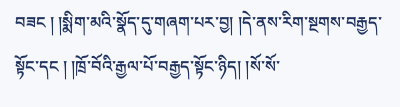བཟང ། །སྨིག་མའི་སྣོད་དུ་གཞག་པར་བྱ། །དེ་ནས་རིག་སྔགས་བརྒྱད་སྟོང་དང ། །ཁྲོ་བོའི་རྒྱལ་པོ་བརྒྱད་སྟོང་ཉིད། །སོ་སོ་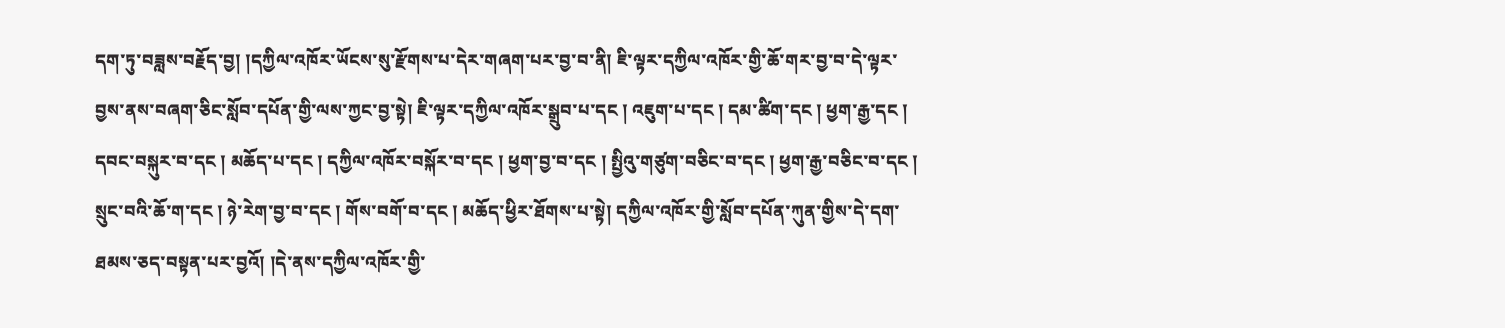དག་ཏུ་བཟླས་བརྗོད་བྱ། །དཀྱིལ་འཁོར་ཡོངས་སུ་རྫོགས་པ་དེར་གཞག་པར་བྱ་བ་ནི། ཇི་ལྟར་དཀྱིལ་འཁོར་གྱི་ཆོ་གར་བྱ་བ་དེ་ལྟར་བྱས་ནས་བཞག་ཅིང་སློབ་དཔོན་གྱི་ལས་ཀྱང་བྱ་སྟེ། ཇི་ལྟར་དཀྱིལ་འཁོར་སྒྲུབ་པ་དང ། འཇུག་པ་དང ། དམ་ཚིག་དང ། ཕྱག་རྒྱ་དང ། དབང་བསྐུར་བ་དང ། མཆོད་པ་དང ། དཀྱིལ་འཁོར་བསྐོར་བ་དང ། ཕྱག་བྱ་བ་དང ། སྤྱིའུ་གཙུག་བཅིང་བ་དང ། ཕྱག་རྒྱ་བཅིང་བ་དང ། སྲུང་བའི་ཆོ་ག་དང ། ཉེ་རེག་བྱ་བ་དང ། གོས་བགོ་བ་དང ། མཆོད་ཕྱིར་ཐོགས་པ་སྟེ། དཀྱིལ་འཁོར་གྱི་སློབ་དཔོན་ཀུན་གྱིས་དེ་དག་ཐམས་ཅད་བསྟན་པར་བྱའོ། །དེ་ནས་དཀྱིལ་འཁོར་གྱི་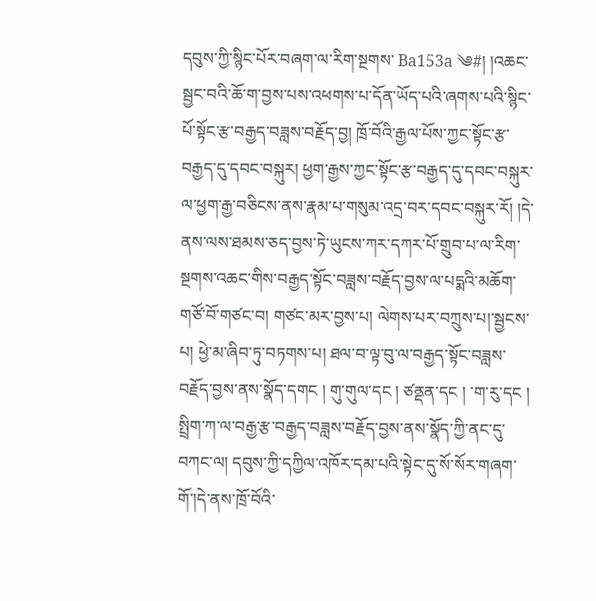དབུས་ཀྱི་སྙིང་པོར་བཞག་ལ་རིག་སྔགས་ Ba153a ༄#། །འཆང་སྦྱང་བའི་ཆོ་ག་བྱས་པས་འཕགས་པ་དོན་ཡོད་པའི་ཞགས་པའི་སྙིང་པོ་སྟོང་རྩ་བརྒྱད་བཟླས་བརྗོད་བྱ། ཁྲོ་བོའི་རྒྱལ་པོས་ཀྱང་སྟོང་རྩ་བརྒྱད་དུ་དབང་བསྐུར། ཕྱག་རྒྱས་ཀྱང་སྟོང་རྩ་བརྒྱད་དུ་དབང་བསྐུར་ལ་ཕྱག་རྒྱ་བཅིངས་ནས་རྣམ་པ་གསུམ་འདྲ་བར་དབང་བསྐུར་རོ། །དེ་ནས་ལས་ཐམས་ཅད་བྱས་ཏེ་ཡུངས་ཀར་དཀར་པོ་གྲུབ་པ་ལ་རིག་སྔགས་འཆང་གིས་བརྒྱད་སྟོང་བཟླས་བརྗོད་བྱས་ལ་པདྨའི་མཆོག་གཙོ་བོ་གཙང་བ། གཙང་མར་བྱས་པ། ལེགས་པར་བཀྲུས་པ།་སྦྱངས་པ། ཕྱེ་མ་ཞིབ་ཏུ་བཏགས་པ། ཐལ་བ་ལྟ་བུ་ལ་བརྒྱད་སྟོང་བཟླས་བརྗོད་བྱས་ནས་སྣོད་དགང ། གུ་གུལ་དང ། ཙནྡན་དང ། ་ག་རུ་དང ། སྤྲིག་ཀ་ལ་བརྒྱ་རྩ་བརྒྱད་བཟླས་བརྗོད་བྱས་ནས་སྣོད་ཀྱི་ནང་དུ་བཀང་ལ། དབུས་ཀྱི་དཀྱིལ་འཁོར་དམ་པའི་སྟེང་དུ་སོ་སོར་གཞག་གོ་།དེ་ནས་ཁྲོ་བོའི་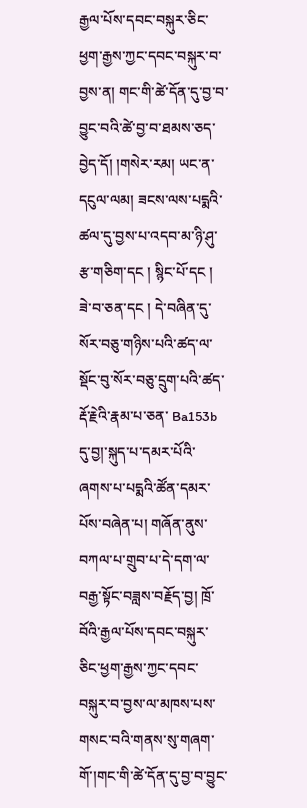རྒྱལ་པོས་དབང་བསྐུར་ཅིང་ཕྱག་རྒྱས་ཀྱང་དབང་བསྐུར་བ་བྱས་ན། གང་གི་ཚེ་དོན་དུ་བྱ་བ་བྱུང་བའི་ཚེ་བྱ་བ་ཐམས་ཅད་བྱེད་དོ། །གསེར་རམ། ཡང་ན་དངུལ་ལམ། ཟངས་ལས་པདྨའི་ཚལ་དུ་བྱས་པ་འདབ་མ་ཉི་ཤུ་རྩ་གཅིག་དང ། སྙིང་པོ་དང ། ཟེ་བ་ཅན་དང ། དེ་བཞིན་དུ་སོར་བཅུ་གཉིས་པའི་ཚད་ལ་སྡོང་བུ་སོར་བཅུ་དྲུག་པའི་ཚད་རྡོ་རྗེའི་རྣམ་པ་ཅན་ Ba153b དུ་བྱ།་སྐུད་པ་དམར་པོའི་ཞགས་པ་པདྨའི་ཚོན་དམར་པོས་བཞེན་པ། གཞོན་ནུས་བཀལ་པ་གྲུབ་པ་དེ་དག་ལ་བརྒྱ་སྟོང་བཟླས་བརྗོད་བྱ། ཁྲོ་བོའི་རྒྱལ་པོས་དབང་བསྐུར་ཅིང་ཕྱག་རྒྱས་ཀྱང་དབང་བསྐུར་བ་བྱས་ལ་མཁས་པས་གསང་བའི་གནས་སུ་གཞག་གོ་།གང་གི་ཚེ་དོན་དུ་བྱ་བ་བྱུང་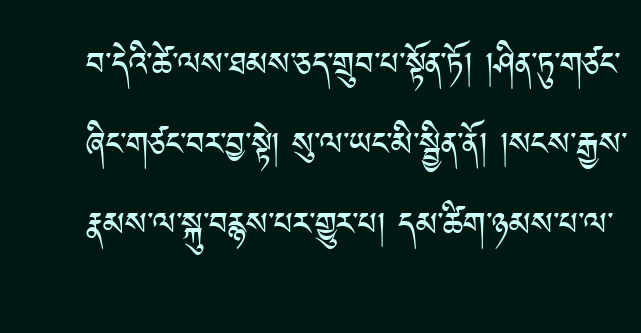བ་དེའི་ཚེ་ལས་ཐམས་ཅད་གྲུབ་པ་སྟོན་ཏོ། །ཤིན་ཏུ་གཙང་ཞིང་གཙང་བར་བྱ་སྟེ། སུ་ལ་ཡང་མི་སྦྱིན་ནོ། །སངས་རྒྱས་རྣམས་ལ་སྐུ་བརྙས་པར་གྱུར་པ། དམ་ཚིག་ཉམས་པ་ལ་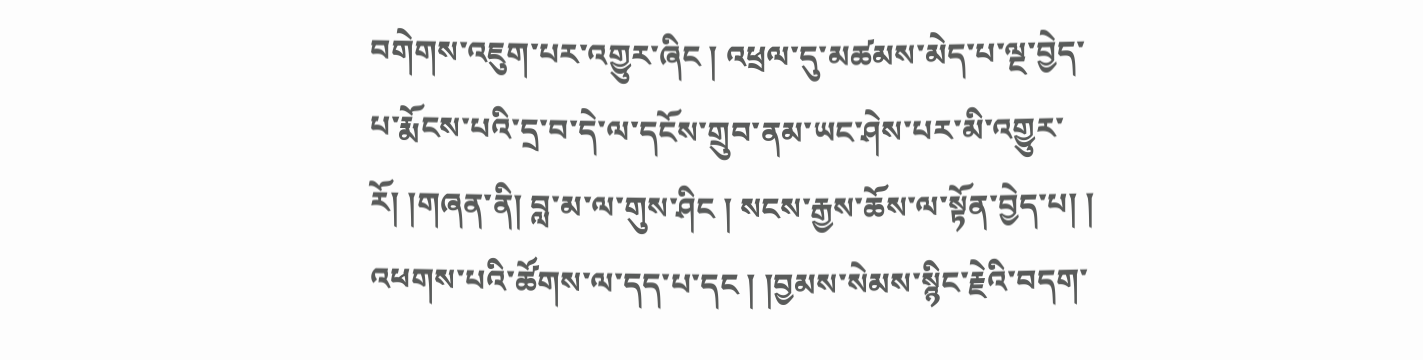བགེགས་འཇུག་པར་འགྱུར་ཞིང ། འཕྲལ་དུ་མཚམས་མེད་པ་ལྔ་བྱེད་པ་རྨོངས་པའི་དྲ་བ་དེ་ལ་དངོས་གྲུབ་ནམ་ཡང་ཤེས་པར་མི་འགྱུར་རོ། །གཞན་ནི། བླ་མ་ལ་གུས་ཤིང ། སངས་རྒྱས་ཆོས་ལ་སྟོན་བྱེད་པ། ། འཕགས་པའི་ཚོགས་ལ་དད་པ་དང ། །བྱམས་སེམས་སྙིང་རྗེའི་བདག་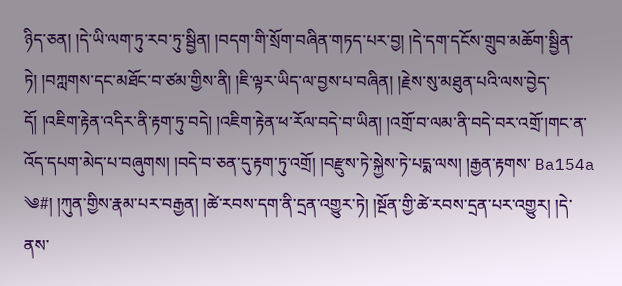ཉིད་ཅན། །དེ་ཡི་ལག་ཏུ་རབ་ཏུ་སྦྱིན། །བདག་གི་སྲོག་བཞིན་གཏད་པར་བྱ། །དེ་དག་དངོས་གྲུབ་མཆོག་སྦྱིན་ཏེ། །བཀླགས་དང་མཐོང་བ་ཙམ་གྱིས་ནི། །ཇི་ལྟར་ཡིད་ལ་བྱས་པ་བཞིན། །རྗེས་སུ་མཐུན་པའི་ལས་བྱེད་དོ། །འཇིག་རྟེན་འདིར་ནི་རྟག་ཏུ་བདེ། །འཇིག་རྟེན་ཕ་རོལ་བདེ་བ་ཡིན། །འགྲོ་བ་ལམ་ནི་བདེ་བར་འགྲོ་།གང་ན་འོད་དཔག་མེད་པ་བཞུགས། །བདེ་བ་ཅན་དུ་རྟག་ཏུ་འགྲོ། །བརྫུས་ཏེ་སྐྱེས་ཏེ་པདྨ་ལས། །རྒྱན་རྟགས་ Ba154a ༄#། །ཀུན་གྱིས་རྣམ་པར་བརྒྱན། །ཚེ་རབས་དག་ནི་དྲན་འགྱུར་ཏེ། །སྔོན་གྱི་ཚེ་རབས་དྲན་པར་འགྱུར། །དེ་ནས་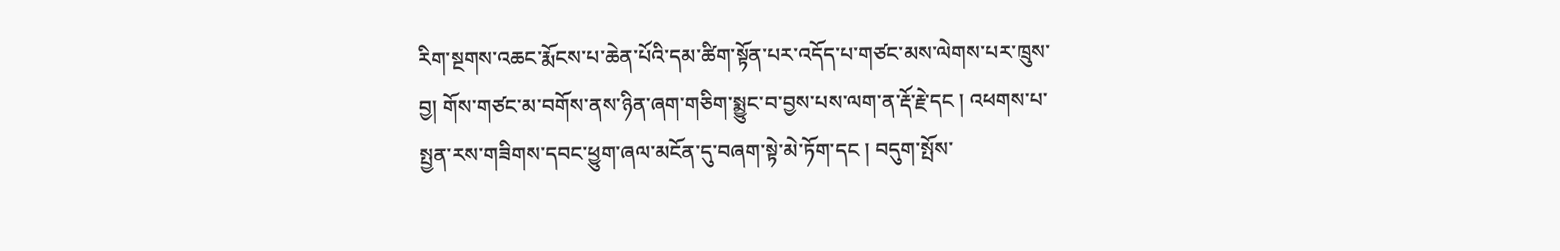རིག་སྔགས་འཆང་རྨོངས་པ་ཆེན་པོའི་དམ་ཚིག་སྟོན་པར་འདོད་པ་གཙང་མས་ལེགས་པར་ཁྲུས་བྱ། གོས་གཙང་མ་བགོས་ནས་ཉིན་ཞག་གཅིག་སྨྱུང་བ་བྱས་པས་ལག་ན་རྡོ་རྗེ་དང ། འཕགས་པ་སྤྱན་རས་གཟིགས་དབང་ཕྱུག་ཞལ་མངོན་དུ་བཞག་སྟེ་མེ་ཏོག་དང ། བདུག་སྤོས་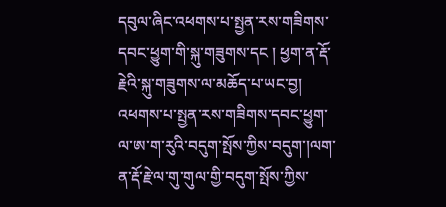དབུལ་ཞིང་འཕགས་པ་སྤྱན་རས་གཟིགས་དབང་ཕྱུག་གི་སྐུ་གཟུགས་དང ། ཕྱག་ན་རྡོ་རྗེའི་སྐུ་གཟུགས་ལ་མཆོད་པ་ཡང་བྱ། འཕགས་པ་སྤྱན་རས་གཟིགས་དབང་ཕྱུག་ལ་ཨ་ག་རུའི་བདུག་སྤོས་ཀྱིས་བདུག་།ལག་ན་རྡོ་རྗེ་ལ་གུ་གུལ་གྱི་བདུག་སྤོས་ཀྱིས་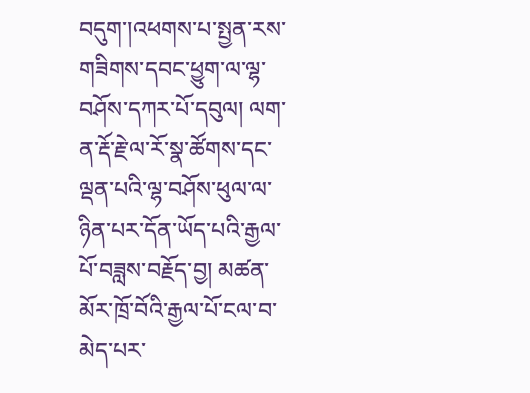བདུག་།འཕགས་པ་སྤྱན་རས་གཟིགས་དབང་ཕྱུག་ལ་ལྷ་བཤོས་དཀར་པོ་དབུལ། ལག་ན་རྡོ་རྗེ་ལ་རོ་སྣ་ཚོགས་དང་ལྡན་པའི་ལྷ་བཤོས་ཕུལ་ལ་ཉིན་པར་དོན་ཡོད་པའི་རྒྱལ་པོ་བཟླས་བརྗོད་བྱ། མཚན་མོར་ཁྲོ་བོའི་རྒྱལ་པོ་ངལ་བ་མེད་པར་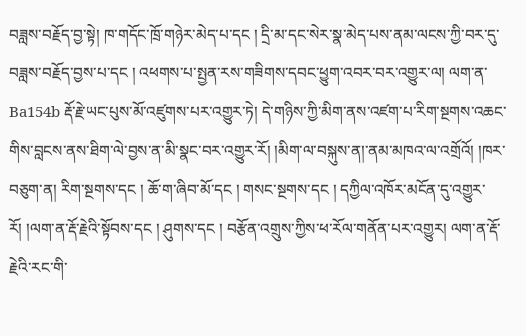བཟླས་བརྗོད་བྱ་སྟེ། ཁ་གདོང་ཁྲོ་གཉེར་མེད་པ་དང ། དྲི་མ་དང་སེར་སྣ་མེད་པས་ནམ་ལངས་ཀྱི་བར་དུ་བཟླས་བརྗོད་བྱས་པ་དང ། འཕགས་པ་སྤྱན་རས་གཟིགས་དབང་ཕྱུག་འབར་བར་འགྱུར་ལ། ལག་ན་ Ba154b རྡོ་རྗེ་ཡང་པུས་མོ་འཛུགས་པར་འགྱུར་ཏེ། དེ་གཉིས་ཀྱི་མིག་ནས་འཛག་པ་རིག་སྔགས་འཆང་གིས་བླངས་ནས་ཐིག་ལེ་བྱས་ན་མི་སྣང་བར་འགྱུར་རོ། །མིག་ལ་བསྐུས་ན།་ནམ་མཁའ་ལ་འགྲོའོ། །ཁར་བཅུག་ན། རིག་སྔགས་དང ། ཆོ་ག་ཞིབ་མོ་དང ། གསང་སྔགས་དང ། དཀྱིལ་འཁོར་མངོན་དུ་འགྱུར་རོ། །ལག་ན་རྡོ་རྗེའི་སྟོབས་དང ། ཤུགས་དང ། བརྩོན་འགྲུས་ཀྱིས་ཕ་རོལ་གནོན་པར་འགྱུར། ལག་ན་རྡོ་རྗེའི་རང་གི་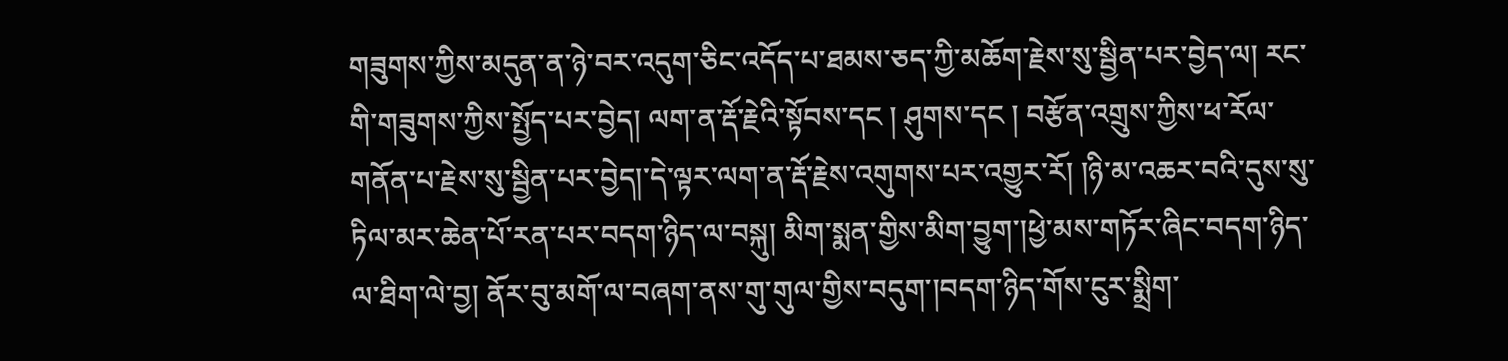གཟུགས་ཀྱིས་མདུན་ན་ཉེ་བར་འདུག་ཅིང་འདོད་པ་ཐམས་ཅད་ཀྱི་མཆོག་རྗེས་སུ་སྦྱིན་པར་བྱེད་ལ། རང་གི་གཟུགས་ཀྱིས་སྤྱོད་པར་བྱེད། ལག་ན་རྡོ་རྗེའི་སྟོབས་དང ། ཤུགས་དང ། བརྩོན་འགྲུས་ཀྱིས་ཕ་རོལ་གནོན་པ་རྗེས་སུ་སྦྱིན་པར་བྱེད།་དེ་ལྟར་ལག་ན་རྡོ་རྗེས་འགུགས་པར་འགྱུར་རོ། །ཉི་མ་འཆར་བའི་དུས་སུ་ཏིལ་མར་ཆེན་པོ་རན་པར་བདག་ཉིད་ལ་བསྐུ། མིག་སྨན་གྱིས་མིག་བྱུག་།ཕྱེ་མས་གཏོར་ཞིང་བདག་ཉིད་ལ་ཐིག་ལེ་བྱ། ནོར་བུ་མགོ་ལ་བཞག་ནས་གུ་གུལ་གྱིས་བདུག་།བདག་ཉིད་གོས་ངུར་སྨྲིག་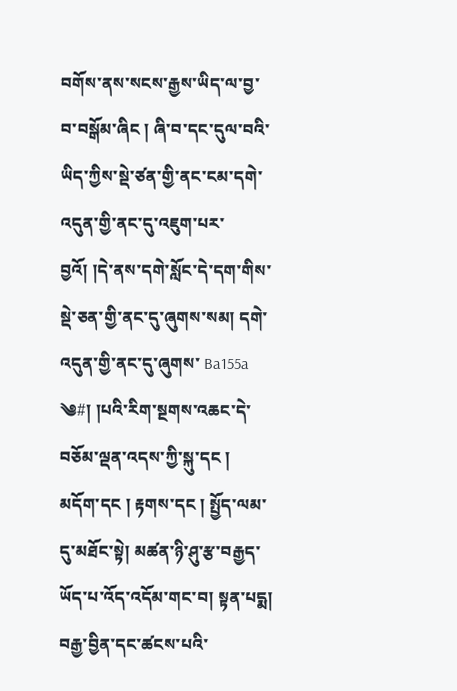བགོས་ནས་སངས་རྒྱས་ཡིད་ལ་བྱ་བ་བསྒོམ་ཞིང ། ཞི་བ་དང་དུལ་བའི་ཡིད་ཀྱིས་སྡེ་ཙན་གྱི་ནང་ངམ་དགེ་འདུན་གྱི་ནང་དུ་འཇུག་པར་བྱའོ། །དེ་ནས་དགེ་སློང་དེ་དག་གིས་སྡེ་ཅན་གྱི་ནང་དུ་ཞུགས་སམ། དགེ་འདུན་གྱི་ནང་དུ་ཞུགས་ Ba155a ༄#། །པའི་རིག་སྔགས་འཆང་དེ་བཅོམ་ལྡན་འདས་ཀྱི་སྐུ་དང ། མདོག་དང ། རྟགས་དང ། སྤྱོད་ལམ་དུ་མཐོང་སྟེ། མཚན་ཉི་ཤུ་རྩ་བརྒྱད་ཡོད་པ་འོད་འདོམ་གང་བ། སྟན་པདྨ། བརྒྱ་བྱིན་དང་ཚངས་པའི་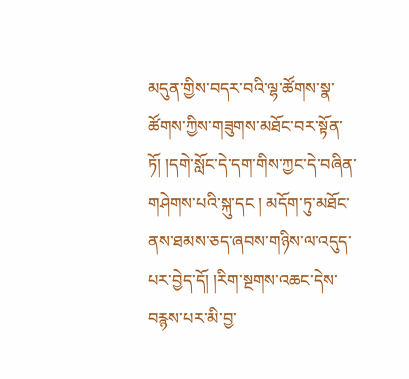མདུན་གྱིས་བདར་བའི་ལྷ་ཚོགས་སྣ་ཚོགས་ཀྱིས་གཟུགས་མཐོང་བར་སྟོན་ཏོ། །དགེ་སློང་དེ་དག་གིས་ཀྱང་དེ་བཞིན་གཤེགས་པའི་སྐུ་དང ། མདོག་ཏུ་མཐོང་ནས་ཐམས་ཅད་ཞབས་གཉིས་ལ་འདུད་པར་བྱེད་དོ། །རིག་སྔགས་འཆང་དེས་བརྙས་པར་མི་བྱ་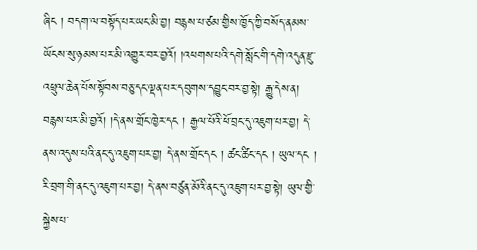ཞིང ། བདག་ལ་བསྟོད་པར་ཡང་མི་བྱ། བརྙས་པ་ཙམ་གྱིས་ཁྱོད་ཀྱི་བསོད་ནམས་ཡོངས་སུ་ཉམས་པར་མི་འགྱུར་བར་བྱའོ། །འཕགས་པའི་དགེ་སློང་གི་དགེ་འདུན་རྫུ་འཕྲུལ་ཆེན་པོས་སྟོབས་བཅུ་དང་ལྡན་པར་དབུགས་དབྱུང་བར་བྱ་སྟེ། རྒྱུ་དེས་ན། བརྙས་པར་མི་བྱའོ། །དེ་ནས་གྲོང་ཁྱེར་དང ། རྒྱལ་པོའི་ཕོ་བྲང་དུ་འཇུག་པར་བྱ། དེ་ནས་འདུས་པའི་ནང་དུ་འཇུག་པར་བྱ། དེ་ནས་གྲོང་དང ། ཚང་ཚིང་དང ། ཡུལ་དང ། རི་བྲག་གི་ནང་དུ་འཇུག་པར་བྱ། དེ་ནས་བཙུན་མོའི་ནང་དུ་འཇུག་པར་བྱ་སྟེ། ཡུལ་གྱི་སྐྱེས་པ་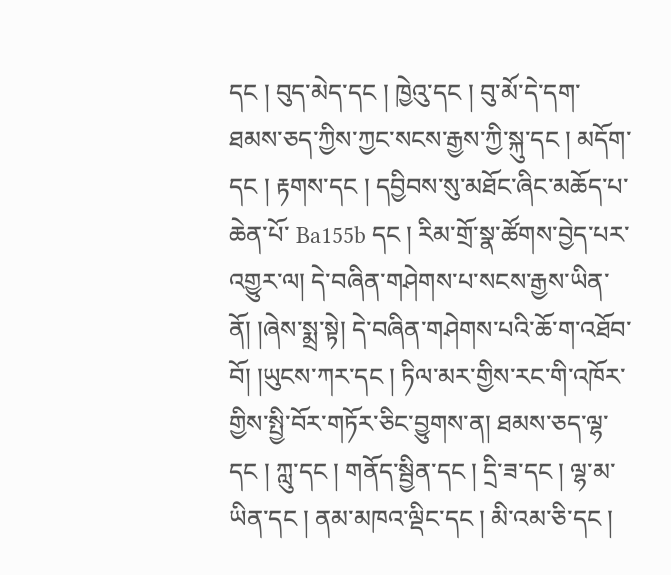དང ། བུད་མེད་དང ། ཁྱེའུ་དང ། བུ་མོ་དེ་དག་ཐམས་ཅད་ཀྱིས་ཀྱང་སངས་རྒྱས་ཀྱི་སྐུ་དང ། མདོག་དང ། རྟགས་དང ། དབྱིབས་སུ་མཐོང་ཞིང་མཆོད་པ་ཆེན་པོ་ Ba155b དང ། རིམ་གྲོ་སྣ་ཚོགས་བྱེད་པར་འགྱུར་ལ། དེ་བཞིན་གཤེགས་པ་སངས་རྒྱས་ཡིན་ནོ། །ཞེས་སྨྲ་སྟེ། དེ་བཞིན་གཤེགས་པའི་ཆོ་ག་འཐོབ་བོ། །ཡུངས་ཀར་དང ། ཏིལ་མར་གྱིས་རང་གི་འཁོར་གྱིས་སྤྱི་བོར་གཏོར་ཅིང་བྱུགས་ན། ཐམས་ཅད་ལྷ་དང ། ཀླུ་དང ། གནོད་སྦྱིན་དང ། དྲི་ཟ་དང ། ལྷ་མ་ཡིན་དང ། ནམ་མཁའ་ལྡིང་དང ། མི་འམ་ཅི་དང །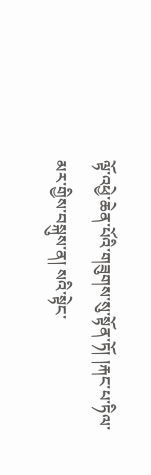ལྟོ་འཕྱེ་ཆེན་པོའི་གཟུགས་སུ་སྟོན་ཏོ། །རྐང་པ་ཏིལ་མར་གྱིས་བསྐུས་ན། སའི་སྟེང་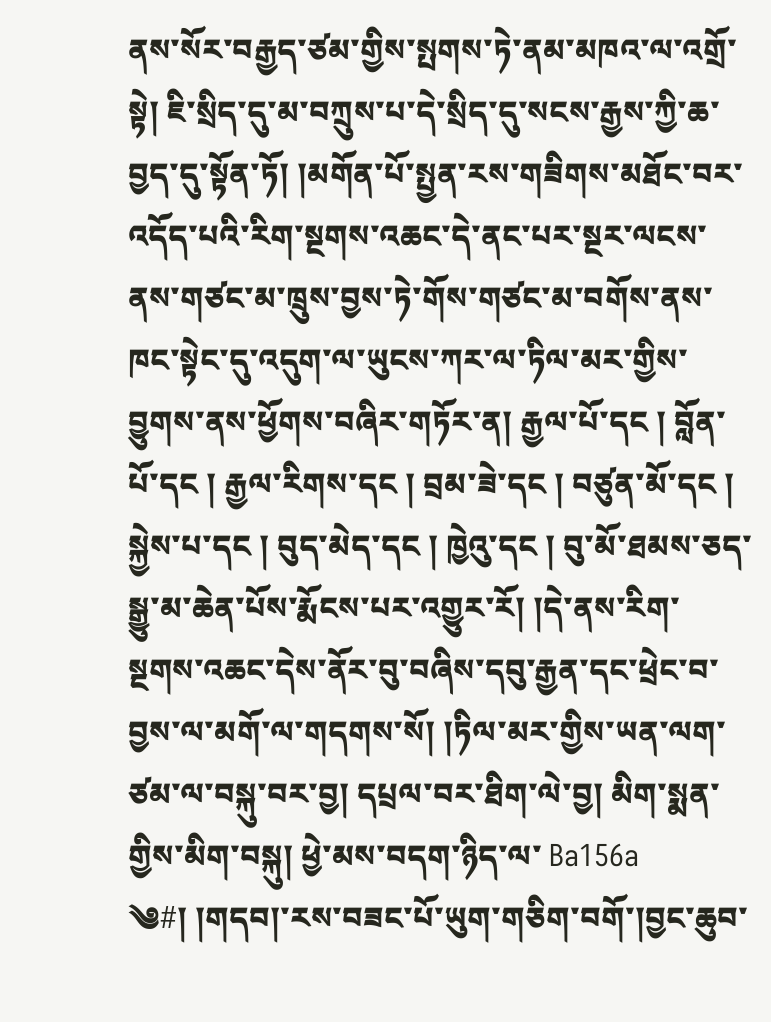ནས་སོར་བརྒྱད་ཙམ་གྱིས་སྤགས་ཏེ་ནམ་མཁའ་ལ་འགྲོ་སྟེ། ཇི་སྲིད་དུ་མ་བཀྲུས་པ་དེ་སྲིད་དུ་སངས་རྒྱས་ཀྱི་ཆ་བྱད་དུ་སྟོན་ཏོ། །མགོན་པོ་སྤྱན་རས་གཟིགས་མཐོང་བར་འདོད་པའི་རིག་སྔགས་འཆང་དེ་ནང་པར་སྔར་ལངས་ནས་གཙང་མ་ཁྲུས་བྱས་ཏེ་གོས་གཙང་མ་བགོས་ནས་ཁང་སྟེང་དུ་འདུག་ལ་ཡུངས་ཀར་ལ་ཏིལ་མར་གྱིས་བྱུགས་ནས་ཕྱོགས་བཞིར་གཏོར་ན། རྒྱལ་པོ་དང ། བློན་པོ་དང ། རྒྱལ་རིགས་དང ། བྲམ་ཟེ་དང ། བཙུན་མོ་དང ། སྐྱེས་པ་དང ། བུད་མེད་དང ། ཁྱེའུ་དང ། བུ་མོ་ཐམས་ཅད་སྒྱུ་མ་ཆེན་པོས་རྨོངས་པར་འགྱུར་རོ། །དེ་ནས་རིག་སྔགས་འཆང་དེས་ནོར་བུ་བཞིས་དབུ་རྒྱན་དང་ཕྲེང་བ་བྱས་ལ་མགོ་ལ་གདགས་སོ། །ཏིལ་མར་གྱིས་ཡན་ལག་ཙམ་ལ་བསྐུ་བར་བྱ། དཔྲལ་བར་ཐིག་ལེ་བྱ། མིག་སྨན་གྱིས་མིག་བསྐུ། ཕྱེ་མས་བདག་ཉིད་ལ་ Ba156a ༄#། །གདབ།་རས་བཟང་པོ་ཡུག་གཅིག་བགོ་།བྱང་ཆུབ་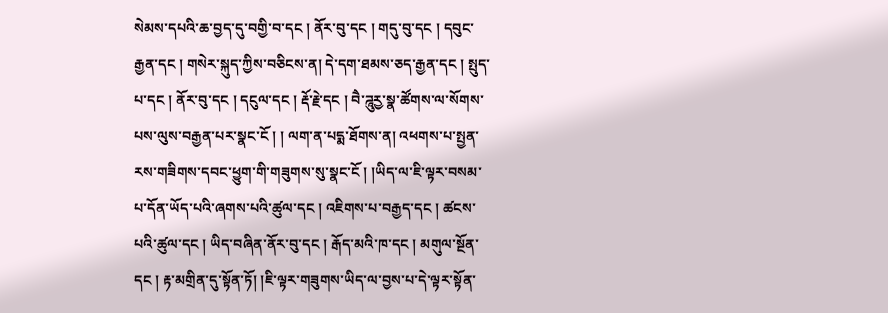སེམས་དཔའི་ཆ་བྱད་དུ་བགྱི་བ་དང ། ནོར་བུ་དང ། གདུ་བུ་དང ། དབུང་རྒྱན་དང ། གསེར་སྐུད་ཀྱིས་བཅིངས་ན། དེ་དག་ཐམས་ཅད་རྒྱན་དང ། སྤུད་པ་དང ། ནོར་བུ་དང ། དངུལ་དང ། རྡོ་རྗེ་དང ། བཻ་ཌཱུརྱ་སྣ་ཚོགས་ལ་སོགས་པས་ལུས་བརྒྱན་པར་སྣང་ངོ ། ། ལག་ན་པདྨ་ཐོགས་ན། འཕགས་པ་སྤྱན་རས་གཟིགས་དབང་ཕྱུག་གི་གཟུགས་སུ་སྣང་ངོ ། །ཡིད་ལ་ཇི་ལྟར་བསམ་པ་དོན་ཡོད་པའི་ཞགས་པའི་ཚུལ་དང ། འཇིགས་པ་བརྒྱད་དང ། ཚངས་པའི་ཚུལ་དང ། ཡིད་བཞིན་ནོར་བུ་དང ། རྒོད་མའི་ཁ་དང ། མགུལ་སྔོན་དང ། རྟ་མགྲིན་དུ་སྟོན་ཏོ། །ཇི་ལྟར་གཟུགས་ཡིད་ལ་བྱས་པ་དེ་ལྟར་སྟོན་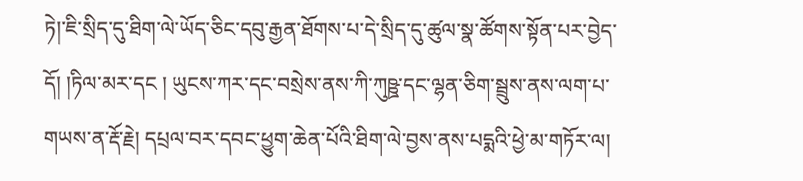ཏེ།་ཇི་སྲིད་དུ་ཐིག་ལེ་ཡོད་ཅིང་དབུ་རྒྱན་ཐོགས་པ་དེ་སྲིད་དུ་ཚུལ་སྣ་ཚོགས་སྟོན་པར་བྱེད་དོ། །ཏིལ་མར་དང ། ཡུངས་ཀར་དང་བསྲེས་ནས་ཀི་ཀུཥྛ་དང་ལྷན་ཅིག་སྦྲུས་ནས་ལག་པ་གཡས་ན་རྡོ་རྗེ། དཔྲལ་བར་དབང་ཕྱུག་ཆེན་པོའི་ཐིག་ལེ་བྱས་ནས་པདྨའི་ཕྱེ་མ་གཏོར་ལ།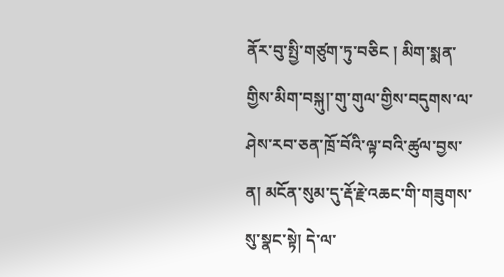ནོར་བུ་སྤྱི་གཙུག་ཏུ་བཅིང ། མིག་སྨན་གྱིས་མིག་བསྐུ།་གུ་གུལ་གྱིས་བདུགས་ལ་ཤེས་རབ་ཅན་ཁྲོ་བོའི་ལྟ་བའི་ཚུལ་བྱས་ན། མངོན་སུམ་དུ་རྡོ་རྗེ་འཆང་གི་གཟུགས་སུ་སྣང་སྟེ། དེ་ལ་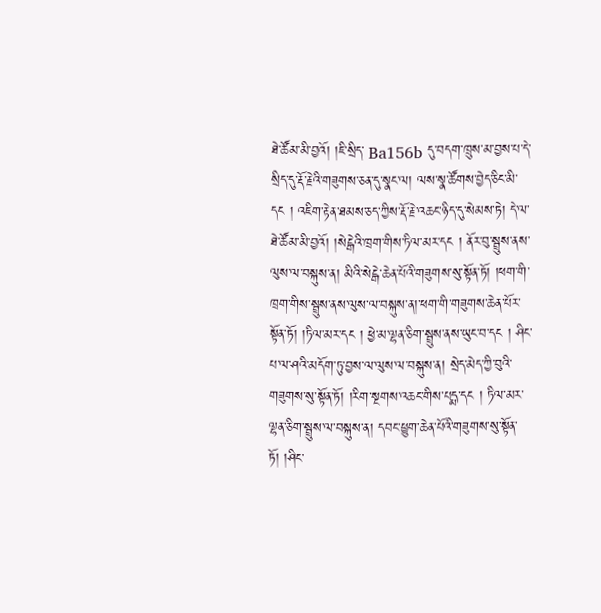ཐེ་ཚོམ་མི་བྱའོ། །ཇི་སྲིད་ Ba156b དུ་བདག་ཁྲུས་མ་བྱས་པ་དེ་སྲིད་དུ་རྡོ་རྗེའི་གཟུགས་ཅན་དུ་སྣང་ལ། ལས་སྣ་ཚོགས་བྱེད་ཅིང་མི་དང ། འཇིག་རྟེན་ཐམས་ཅད་ཀྱིས་རྡོ་རྗེ་འཆང་ཉིད་དུ་སེམས་ཏེ། དེ་ལ་ཐེ་ཚོམ་མི་བྱའོ། །སེངྒེའི་ཁྲག་གིས་ཏིལ་མར་དང ། ནོར་བུ་སྦྲུས་ནས་ལུས་ལ་བསྐུས་ན། མིའི་སེངྒེ་ཆེན་པོའི་གཟུགས་སུ་སྟོན་ཏོ། །ཕག་གི་ཁྲག་གིས་སྦྲུས་ནས་ལུས་ལ་བསྐུས་ན།་ཕག་གི་གཟུགས་ཆེན་པོར་སྟོན་ཏོ། །ཏིལ་མར་དང ། ཕྱེ་མ་ལྷན་ཅིག་སྦྲུས་ནས་ཡུང་བ་དང ། ཤིང་པ་ལ་ཤའི་མདོག་ཏུ་བྱས་ལ་ལུས་ལ་བསྐུས་ན། སྲེད་མེད་ཀྱི་བུའི་གཟུགས་སུ་སྟོན་ཏོ། །རིག་སྔགས་འཆང་གིས་པདྨ་དང ། ཏིལ་མར་ལྷན་ཅིག་སྦྲུས་ལ་བསྐུས་ན། དབང་ཕྱུག་ཆེན་པོའི་གཟུགས་སུ་སྟོན་ཏོ། །ཤིང་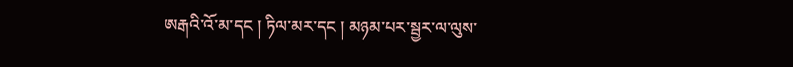ཨརྒའི་འོ་མ་དང ། ཏིལ་མར་དང ། མཉམ་པར་སྦྱར་ལ་ལུས་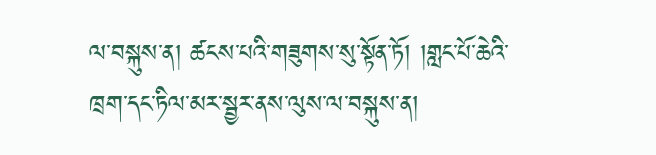ལ་བསྐུས་ན། ཚངས་པའི་གཟུགས་སུ་སྟོན་ཏོ། །གླང་པོ་ཆེའི་ཁྲག་དང་ཏིལ་མར་སྦྱར་ནས་ལུས་ལ་བསྐུས་ན།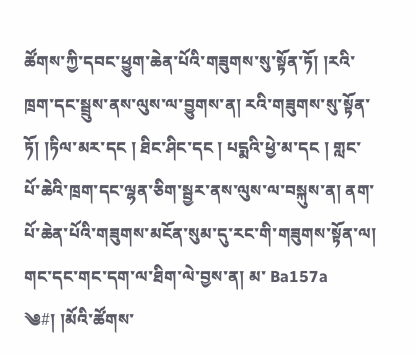ཚོགས་ཀྱི་དབང་ཕྱུག་ཆེན་པོའི་གཟུགས་སུ་སྟོན་ཏོ། །རའི་ཁྲག་དང་སྦྲུས་ནས་ལུས་ལ་བྱུགས་ན། རའི་གཟུགས་སུ་སྟོན་ཏོ། །ཏིལ་མར་དང ། ཐིང་ཤིང་དང ། པདྨའི་ཕྱེ་མ་དང ། གླང་པོ་ཆེའི་ཁྲག་དང་ལྷན་ཅིག་སྦྱར་ནས་ལུས་ལ་བསྐུས་ན། ནག་པོ་ཆེན་པོའི་གཟུགས་མངོན་སུམ་དུ་རང་གི་གཟུགས་སྟོན་ལ། གང་དང་གང་དག་ལ་ཐིག་ལེ་བྱས་ན། མ་ Ba157a ༄#། །མོའི་ཚོགས་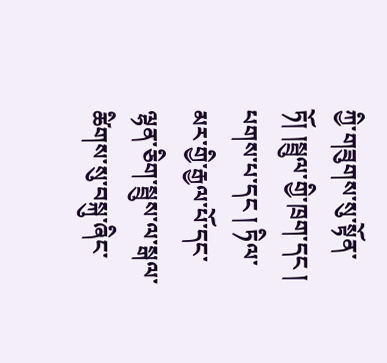ཀྱི་གཟུགས་སུ་སྟོན་ཏོ། །སྦྲུལ་གྱི་ཁྲག་དང ། པགས་པ་དང ། ཏིལ་མར་གྱི་རྒྱལ་པོ་དང་ལྷན་ཅིག་སྦྲུས་ལ་སྒལ་ཚིགས་སུ་བསྐུ་ཞིང་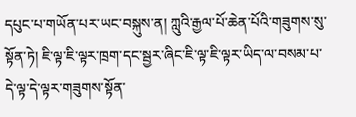དཔུང་པ་གཡོན་པར་ཡང་བསྐུས་ན། ཀླུའི་རྒྱལ་པོ་ཆེན་པོའི་གཟུགས་སུ་སྟོན་ཏེ། ཇི་ལྟ་ཇི་ལྟར་ཁྲག་དང་སྦྱར་ཞིང་ཇི་ལྟ་ཇི་ལྟར་ཡིད་ལ་བསམ་པ་དེ་ལྟ་དེ་ལྟར་གཟུགས་སྟོན་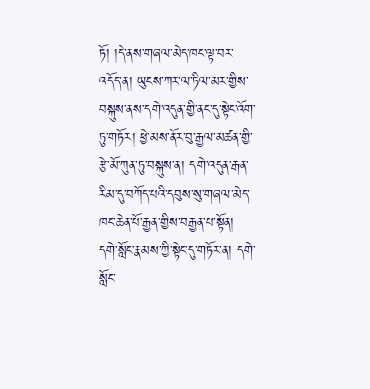ཏོ། །དེ་ནས་གཞལ་མེད་ཁང་ལྟ་བར་འདོད་ན། ཡུངས་ཀར་ལ་ཏིལ་མར་གྱིས་བསྐུས་ནས་དགེ་འདུན་གྱི་ནང་དུ་སྟེང་འོག་ཏུ་གཏོར། ཕྱེ་མས་ནོར་བུ་རྒྱལ་མཚན་གྱི་རྩེ་མོ་ཀུན་ཏུ་བསྐུས་ན། དགེ་འདུན་རྒན་རིམ་དུ་བཀོད་པའི་དབུས་སུ་གཞལ་མེད་ཁང་ཆེན་པོ་རྒྱན་གྱིས་བརྒྱན་པ་སྟོན། དགེ་སློང་རྣམས་ཀྱི་སྟེང་དུ་གཏོར་ན། དགེ་སློང་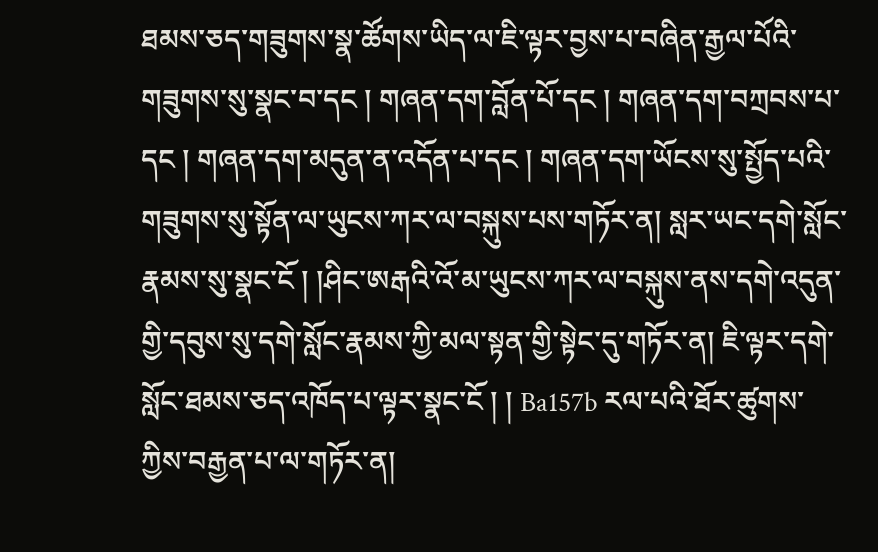ཐམས་ཅད་གཟུགས་སྣ་ཚོགས་ཡིད་ལ་ཇི་ལྟར་བྱས་པ་བཞིན་རྒྱལ་པོའི་གཟུགས་སུ་སྣང་བ་དང ། གཞན་དག་བློན་པོ་དང ། གཞན་དག་བཀྲབས་པ་དང ། གཞན་དག་མདུན་ན་འདོན་པ་དང ། གཞན་དག་ཡོངས་སུ་སྤྱོད་པའི་གཟུགས་སུ་སྟོན་ལ་ཡུངས་ཀར་ལ་བསྐུས་པས་གཏོར་ན། སླར་ཡང་དགེ་སློང་རྣམས་སུ་སྣང་ངོ ། །ཤིང་ཨརྒའི་འོ་མ་ཡུངས་ཀར་ལ་བསྐུས་ནས་དགེ་འདུན་གྱི་དབུས་སུ་དགེ་སློང་རྣམས་ཀྱི་མལ་སྟན་གྱི་སྟེང་དུ་གཏོར་ན། ཇི་ལྟར་དགེ་སློང་ཐམས་ཅད་འཁོད་པ་ལྟར་སྣང་ངོ ། ། Ba157b རལ་པའི་ཐོར་ཚུགས་ཀྱིས་བརྒྱན་པ་ལ་གཏོར་ན།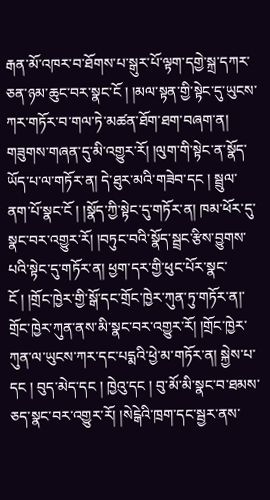རྒན་མོ་འཁར་བ་ཐོགས་པ་སྒུར་པོ་ལྟག་དགྱེ་སྐྲ་དཀར་ཅན་ཉམ་ཆུང་བར་སྣང་ངོ ། །མལ་སྟན་གྱི་སྟེང་དུ་ཡུངས་ཀར་གཏོར་བ་གལ་ཏེ་མཚན་ཐོག་ཐག་བཞག་ན། གཟུགས་གཞན་དུ་མི་འགྱུར་རོ། །ལུག་གི་སྟེང་ན་སྣོད་ཡོད་པ་ལ་གཏོར་ན། དེ་ཐུར་མའི་གཟེབ་དང ། སྦྲུལ་ནག་པོ་སྣང་ངོ ། །སྣོད་ཀྱི་སྟེང་དུ་གཏོར་ན། ཁམ་ཕོར་དུ་སྣང་བར་འགྱུར་རོ། །བཏུང་བའི་སྣོད་སྦྲང་རྩིས་བྱུགས་པའི་སྟེང་དུ་གཏོར་ན། ཕྱག་དར་གྱི་ཕུང་པོར་སྣང་ངོ ། །གྲོང་ཁྱེར་གྱི་སྒོ་དང་གྲོང་ཁྱེར་ཀུན་ཏུ་གཏོར་ན།་གྲོང་ཁྱེར་ཀུན་ནས་མི་སྣང་བར་འགྱུར་རོ། །གྲོང་ཁྱེར་ཀུན་ལ་ཡུངས་ཀར་དང་པདྨའི་ཕྱེ་མ་གཏོར་ན། སྐྱེས་པ་དང ། བུད་མེད་དང ། ཁྱེའུ་དང ། བུ་མོ་མི་སྣང་བ་ཐམས་ཅད་སྣང་བར་འགྱུར་རོ། །སེངྒེའི་ཁྲག་དང་སྦྱར་ནས་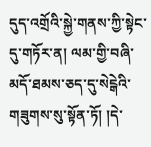དུད་འགྲོའི་སྐྱེ་གནས་ཀྱི་སྟེང་དུ་གཏོར་ན། ལམ་གྱི་བཞི་མདོ་ཐམས་ཅད་དུ་སེངྒེའི་གཟུགས་སུ་སྟོན་ཏོ། །དེ་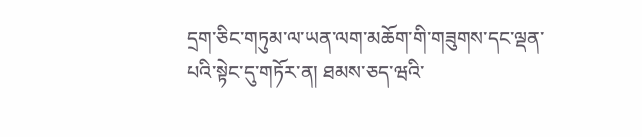དྲག་ཅིང་གཏུམ་ལ་ཡན་ལག་མཆོག་གི་གཟུགས་དང་ལྡན་པའི་སྟེང་དུ་གཏོར་ན། ཐམས་ཅད་ཝའི་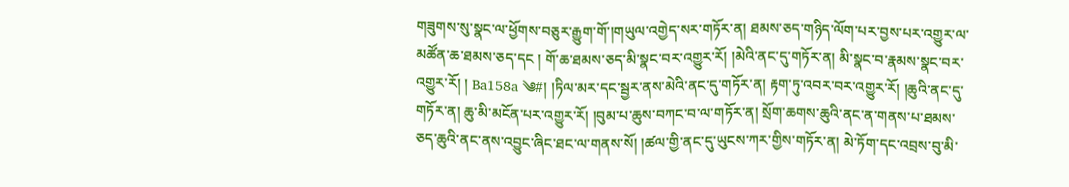གཟུགས་སུ་སྣང་ལ་ཕྱོགས་བཅུར་རྒྱུག་གོ་།གཡུལ་འགྱེད་སར་གཏོར་ན། ཐམས་ཅད་གཉིད་ལོག་པར་བྱས་པར་འགྱུར་ལ་མཚོན་ཆ་ཐམས་ཅད་དང ། གོ་ཆ་ཐམས་ཅད་མི་སྣང་བར་འགྱུར་རོ། །མེའི་ནང་དུ་གཏོར་ན། མི་སྣང་བ་རྣམས་སྣང་བར་འགྱུར་རོ། ། Ba158a ༄#། །ཏིལ་མར་དང་སྦྱར་ནས་མེའི་ནང་དུ་གཏོར་ན། རྟག་ཏུ་འབར་བར་འགྱུར་རོ། །ཆུའི་ནང་དུ་གཏོར་ན། ཆུ་མི་མངོན་པར་འགྱུར་རོ། །བུམ་པ་ཆུས་བཀང་བ་ལ་གཏོར་ན། སྲོག་ཆགས་ཆུའི་ནང་ན་གནས་པ་ཐམས་ཅད་ཆུའི་ནང་ནས་འབྱུང་ཞིང་ཐང་ལ་གནས་སོ། །ཚལ་གྱི་ནང་དུ་ཡུངས་ཀར་གྱིས་གཏོར་ན། མེ་ཏོག་དང་འབྲས་བུ་མི་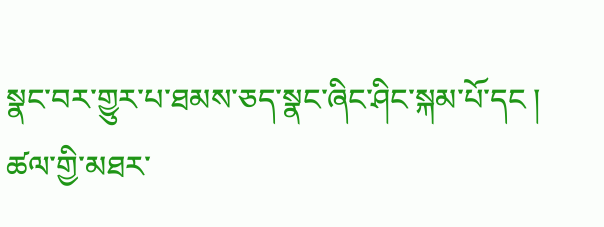སྣང་བར་གྱུར་པ་ཐམས་ཅད་སྣང་ཞིང་ཤིང་སྐམ་པོ་དང ། ཚལ་གྱི་མཐར་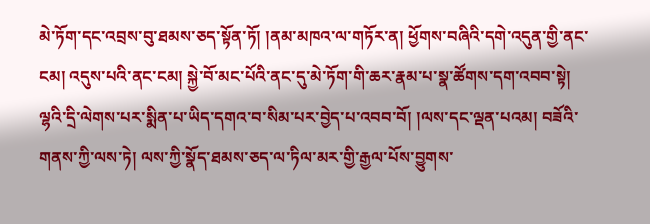མེ་ཏོག་དང་འབྲས་བུ་ཐམས་ཅད་སྟོན་ཏོ། །ནམ་མཁའ་ལ་གཏོར་ན། ཕྱོགས་བཞིའི་དགེ་འདུན་གྱི་ནང་ངམ། འདུས་པའི་ནང་ངམ། སྐྱེ་བོ་མང་པོའི་ནང་དུ་མེ་ཏོག་གི་ཆར་རྣམ་པ་སྣ་ཚོགས་དག་འབབ་སྟེ། ལྷའི་དྲི་ལེགས་པར་སྨིན་པ་ཡིད་དགའ་བ་སིམ་པར་བྱེད་པ་འབབ་བོ། །ལས་དང་ལྡན་པའམ། བཟོའི་གནས་ཀྱི་ལས་ཏེ། ལས་ཀྱི་སྣོད་ཐམས་ཅད་ལ་ཏིལ་མར་གྱི་རྒྱལ་པོས་བྱུགས་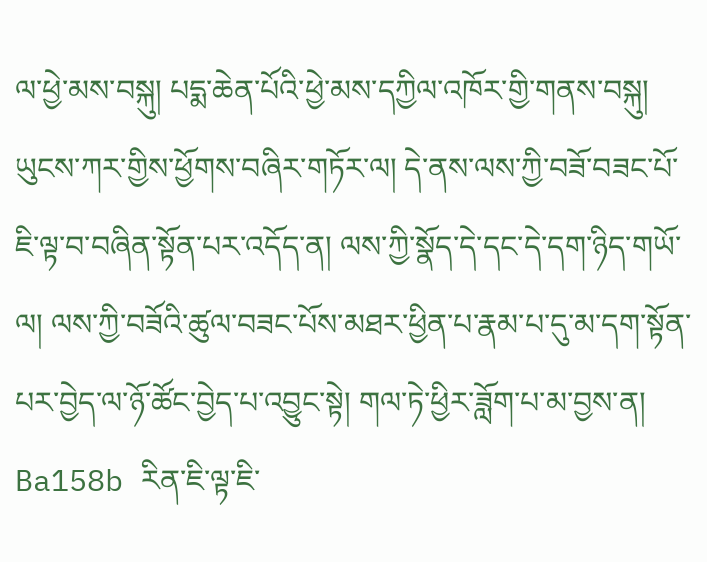ལ་ཕྱེ་མས་བསྐུ། པདྨ་ཆེན་པོའི་ཕྱེ་མས་དཀྱིལ་འཁོར་གྱི་གནས་བསྐུ། ཡུངས་ཀར་གྱིས་ཕྱོགས་བཞིར་གཏོར་ལ། དེ་ནས་ལས་ཀྱི་བཟོ་བཟང་པོ་ཇི་ལྟ་བ་བཞིན་སྟོན་པར་འདོད་ན། ལས་ཀྱི་སྣོད་དེ་དང་དེ་དག་ཉིད་གཡོ་ལ། ལས་ཀྱི་བཟོའི་ཚུལ་བཟང་པོས་མཐར་ཕྱིན་པ་རྣམ་པ་དུ་མ་དག་སྟོན་པར་བྱེད་ལ་ཉོ་ཚོང་བྱེད་པ་འབྱུང་སྟེ། གལ་ཏེ་ཕྱིར་ཟློག་པ་མ་བྱས་ན། Ba158b རིན་ཇི་ལྟ་ཇི་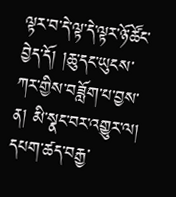ལྟར་བ་དེ་ལྟ་དེ་ལྟར་ཉོ་ཚོང་བྱེད་དོ། །ཆུ་དང་ཡུངས་ཀར་གྱིས་བཟློག་པ་བྱས་ན། མི་སྣང་བར་འགྱུར་ལ། དཔག་ཚད་བརྒྱ་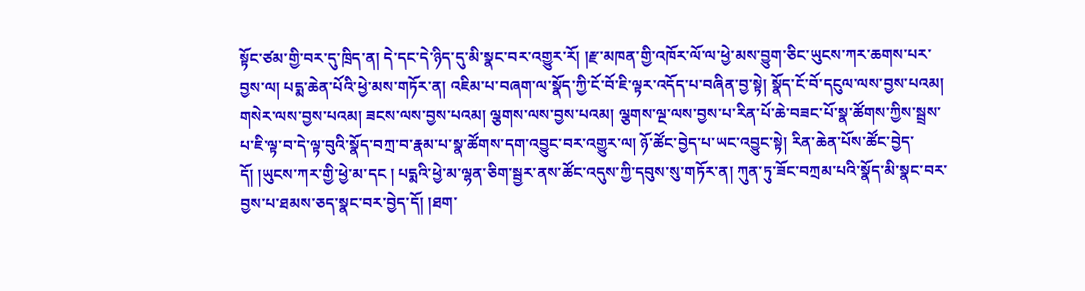སྟོང་ཙམ་གྱི་བར་དུ་ཁྲིད་ན། དེ་དང་དེ་ཉིད་དུ་མི་སྣང་བར་འགྱུར་རོ། །རྫ་མཁན་གྱི་འཁོར་ལོ་ལ་ཕྱེ་མས་བྱུག་ཅིང་ཡུངས་ཀར་ཆགས་པར་བྱས་ལ། པདྨ་ཆེན་པོའི་ཕྱེ་མས་གཏོར་ན། འཇིམ་པ་བཞག་ལ་སྣོད་ཀྱི་ངོ་བོ་ཇི་ལྟར་འདོད་པ་བཞིན་བྱ་སྟེ། སྣོད་ངོ་བོ་དངུལ་ལས་བྱས་པའམ། གསེར་ལས་བྱས་པའམ། ཟངས་ལས་བྱས་པའམ། ལྕགས་ལས་བྱས་པའམ། ལྕགས་ལྔ་ལས་བྱས་པ་རིན་པོ་ཆེ་བཟང་པོ་སྣ་ཚོགས་ཀྱིས་སྦྲས་པ་ཇི་ལྟ་བ་དེ་ལྟ་བུའི་སྣོད་བཀྲ་བ་རྣམ་པ་སྣ་ཚོགས་དག་འབྱུང་བར་འགྱུར་ལ། ཉོ་ཚོང་བྱེད་པ་ཡང་འབྱུང་སྟེ། རིན་ཆེན་པོས་ཚོང་བྱེད་དོ། །ཡུངས་ཀར་གྱི་ཕྱེ་མ་དང ། པདྨའི་ཕྱེ་མ་ལྷན་ཅིག་སྦྱར་ནས་ཚོང་འདུས་ཀྱི་དབུས་སུ་གཏོར་ན། ཀུན་ཏུ་ཟོང་བཀྲམ་པའི་སྣོད་མི་སྣང་བར་བྱས་པ་ཐམས་ཅད་སྣང་བར་བྱེད་དོ། །ཐག་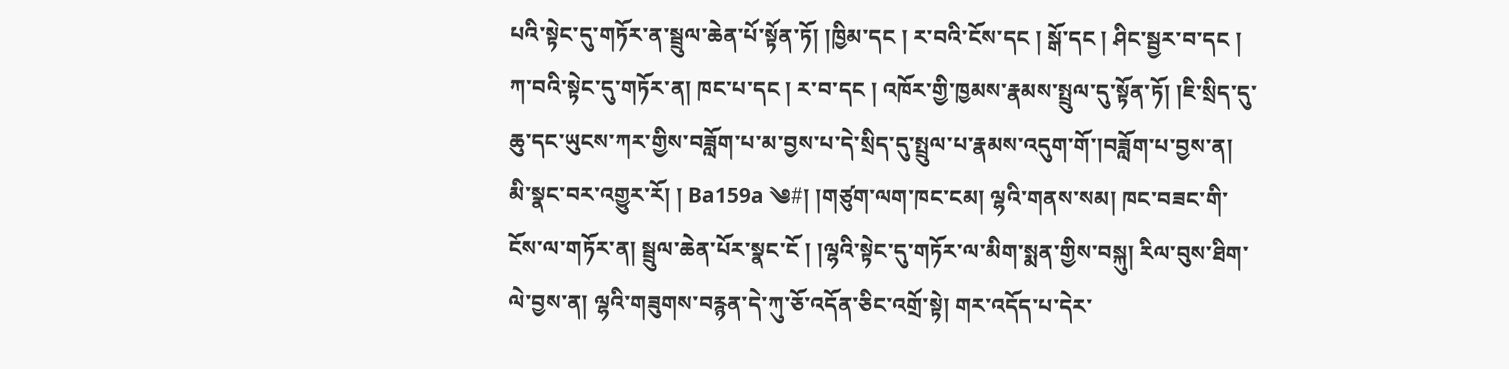པའི་སྟེང་དུ་གཏོར་ན་སྦྲུལ་ཆེན་པོ་སྟོན་ཏོ། །ཁྱིམ་དང ། ར་བའི་ངོས་དང ། སྒོ་དང ། ཤིང་སྦྱར་བ་དང ། ཀ་བའི་སྟེང་དུ་གཏོར་ན། ཁང་པ་དང ། ར་བ་དང ། འཁོར་གྱི་ཁྱམས་རྣམས་སྤྲུལ་དུ་སྟོན་ཏོ། །ཇི་སྲིད་དུ་ཆུ་དང་ཡུངས་ཀར་གྱིས་བཟློག་པ་མ་བྱས་པ་དེ་སྲིད་དུ་སྤྲུལ་པ་རྣམས་འདུག་གོ་།བཟློག་པ་བྱས་ན། མི་སྣང་བར་འགྱུར་རོ། ། Ba159a ༄#། །གཙུག་ལག་ཁང་ངམ། ལྷའི་གནས་སམ། ཁང་བཟང་གི་ངོས་ལ་གཏོར་ན། སྦྲུལ་ཆེན་པོར་སྣང་ངོ ། །ལྷའི་སྟེང་དུ་གཏོར་ལ་མིག་སྨན་གྱིས་བསྐུ། རིལ་བུས་ཐིག་ལེ་བྱས་ན། ལྷའི་གཟུགས་བརྙན་དེ་ཀུ་ཅོ་འདོན་ཅིང་འགྲོ་སྟེ། གར་འདོད་པ་དེར་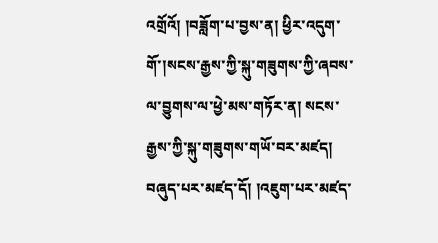འགྲོའོ། །བཟློག་པ་བྱས་ན། ཕྱིར་འདུག་གོ་།སངས་རྒྱས་ཀྱི་སྐུ་གཟུགས་ཀྱི་ཞབས་ལ་བྱུགས་ལ་ཕྱེ་མས་གཏོར་ན། སངས་རྒྱས་ཀྱི་སྐུ་གཟུགས་གཡོ་བར་མཛད། བཞུད་པར་མཛད་དོ། །འཇུག་པར་མཛད་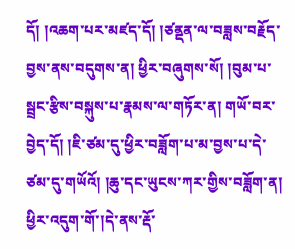དོ། །འཆག་པར་མཛད་དོ། །ཙནྡན་ལ་བཟླས་བརྗོད་བྱས་ནས་བདུགས་ན། ཕྱིར་བཞུགས་སོ། །བུམ་པ་སྦྲང་རྩིས་བསྐུས་པ་རྣམས་ལ་གཏོར་ན། གཡོ་བར་བྱེད་དོ། །ཇི་ཙམ་དུ་ཕྱིར་བཟློག་པ་མ་བྱས་པ་དེ་ཙམ་དུ་གཡོའོ། །ཆུ་དང་ཡུངས་ཀར་གྱིས་བཟློག་ན། ཕྱིར་འདུག་གོ་།དེ་ནས་རྡོ་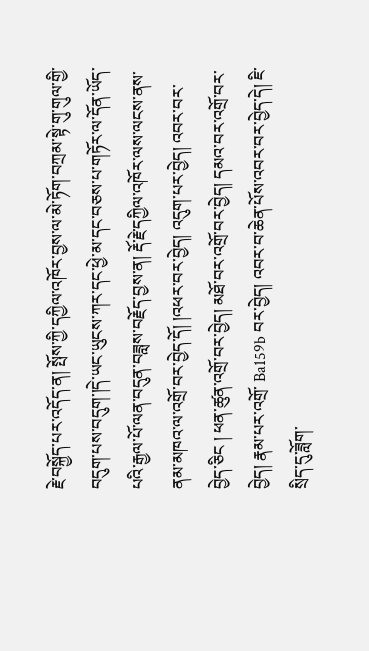རྗེ་བསྐྱོད་པར་འདོད་ན། སྤོས་ཀྱི་དཀྱིལ་འཁོར་བྱས་ལ་མེ་ཏོག་བཀྲམ་སྟེ་གུ་གུལ་གྱི་བདུག་པས་བདུག་།དེ་ཡང་ཡུངས་ཀར་དང་ཕྱེ་མ་དང་བཅས་པ་གཏོར་ལ་དོན་ཡོད་པའི་རྒྱལ་པོ་ལན་བདུན་བཟླས་བརྗོད་བྱས་ན། རྡོ་རྗེ་དཀྱིལ་འཁོར་ལས་ལངས་ནས་ནམ་མཁའ་ལ་འགྲོ་བར་བྱེད་དོ། །འཕར་བར་བྱེད། འདུག་པར་བྱེད། འབར་བར་བྱེད་ཅིང ། ཕན་ཚུན་འགྲོ་བར་བྱེད། མཐོ་བར་འགྲོ་བར་བྱེད། དམའ་བར་འགྲོ་བར་བྱེད། རྣམ་པར་འགྲོ་ Ba159b བར་བྱེད། འབར་བ་ཆེན་པོས་འབར་བར་བྱེད་དེ། ཇི་སྲིད་དུ་ཟློག་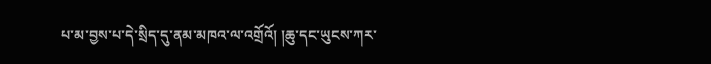པ་མ་བྱས་པ་དེ་སྲིད་དུ་ནམ་མཁའ་ལ་འགྲོའོ། །ཆུ་དང་ཡུངས་ཀར་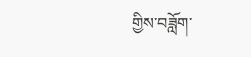གྱིས་བཟློག་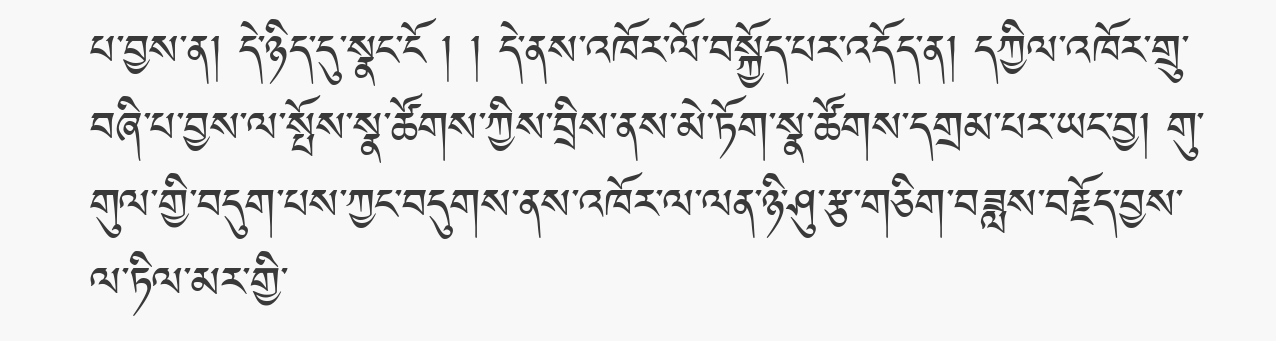པ་བྱས་ན། དེ་ཉིད་དུ་སྣང་ངོ ། ། དེ་ནས་འཁོར་ལོ་བསྐྱོད་པར་འདོད་ན། དཀྱིལ་འཁོར་གྲུ་བཞི་པ་བྱས་ལ་སྤོས་སྣ་ཚོགས་ཀྱིས་བྲིས་ནས་མེ་ཏོག་སྣ་ཚོགས་དགྲམ་པར་ཡང་བྱ། གུ་གུལ་གྱི་བདུག་པས་ཀྱང་བདུགས་ནས་འཁོར་ལ་ལན་ཉི་ཤུ་རྩ་གཅིག་བཟླས་བརྗོད་བྱས་ལ་ཏིལ་མར་གྱི་